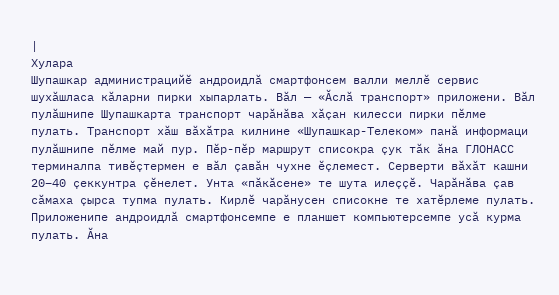|
Хулара
Шупашкар администрацийӗ андроидлӑ смартфонсем валли меллӗ сервис шухӑшласа кӑларни пирки хыпарлать. Вӑл — «Ӑслӑ транспорт» приложени. Вӑл пулӑшнипе Шупашкарта транспорт чарӑнӑва хӑҫан килесси пирки пӗлме пулать. Транспорт хӑш вӑхӑтра килнине «Шупашкар-Телеком» панӑ информаци пулӑшнипе пӗлме май пур. Пӗр-пӗр маршрут списокра ҫук тӑк ӑна ГЛОНАСС терминалпа тивӗҫтермен е вӑл ҫавӑн чухне ӗҫлемест. Серверти вӑхӑт кашни 20–40 ҫеккунтра ҫӗнелет. Унта «пӑкӑсене» те шута илеҫҫӗ. Чарӑнӑва ҫав сӑмаха ҫырса тупма пулать. Кирлӗ чарӑнусен списокне те хатӗрлеме пулать. Приложенипе андроидлӑ смартфонсемпе е планшет компьютерсемпе усӑ курма пулать. Ӑна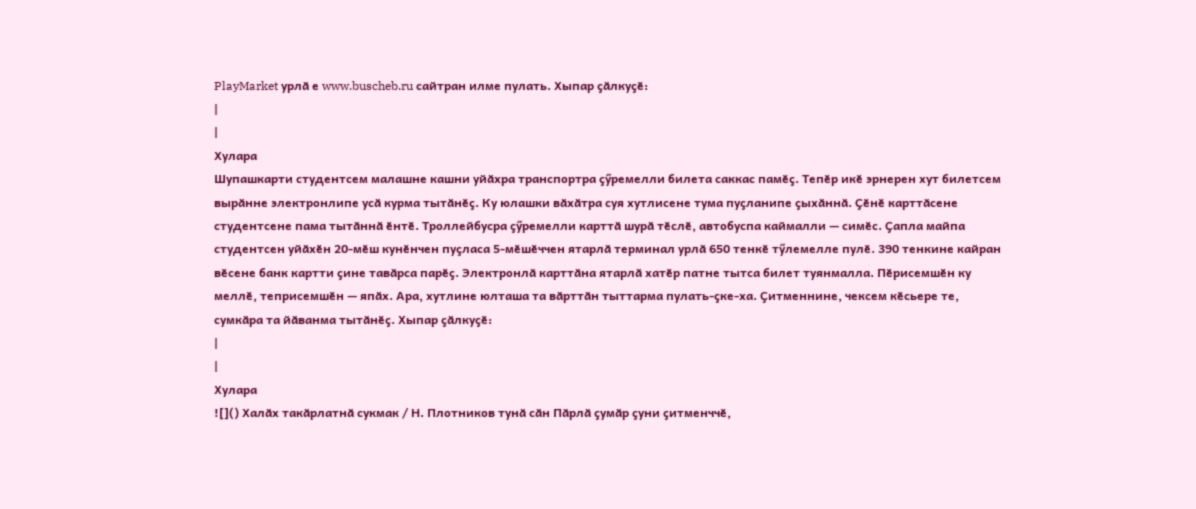PlayMarket урлӑ е www.buscheb.ru сайтран илме пулать. Хыпар ҫӑлкуҫӗ:
|
|
Хулара
Шупашкарти студентсем малашне кашни уйӑхра транспортра ҫӳремелли билета саккас памӗҫ. Тепӗр икӗ эрнерен хут билетсем вырӑнне электронлипе усӑ курма тытӑнӗҫ. Ку юлашки вӑхӑтра суя хутлисене тума пуҫланипе ҫыхӑннӑ. Ҫӗнӗ карттӑсене студентсене пама тытӑннӑ ӗнтӗ. Троллейбусра ҫӳремелли карттӑ шурӑ тӗслӗ, автобуспа каймалли — симӗс. Ҫапла майпа студентсен уйӑхӗн 20-мӗш кунӗнчен пуҫласа 5-мӗшӗччен ятарлӑ терминал урлӑ 650 тенкӗ тӳлемелле пулӗ. 390 тенкине кайран вӗсене банк картти ҫине тавӑрса парӗҫ. Электронлӑ карттӑна ятарлӑ хатӗр патне тытса билет туянмалла. Пӗрисемшӗн ку меллӗ, теприсемшӗн — япӑх. Ара, хутлине юлташа та вӑрттӑн тыттарма пулать-ҫке-ха. Ҫитменнине, чексем кӗсьере те, сумкӑра та йӑванма тытӑнӗҫ. Хыпар ҫӑлкуҫӗ:
|
|
Хулара
![]() Халӑх такӑрлатнӑ сукмак / Н. Плотников тунӑ сӑн Пӑрлӑ ҫумӑр ҫуни ҫитменччӗ,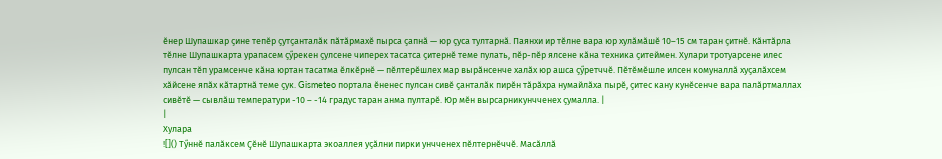ӗнер Шупашкар ҫине тепӗр ҫутҫанталӑк пӑтӑрмахӗ пырса ҫапнӑ — юр ҫуса тултарнӑ. Паянхи ир тӗлне вара юр хулӑмӑшӗ 10–15 см таран ҫитнӗ. Кӑнтӑрла тӗлне Шупашкарта урапасем ҫӳрекен ҫулсене чиперех тасатса ҫитернӗ теме пулать, пӗр-пӗр ялсене кӑна техника ҫитеймен. Хулари тротуарсене илес пулсан тӗп урамсенче кӑна юртан тасатма ӗлкӗрнӗ — пӗлтерӗшлех мар вырӑнсенче халӑх юр ашса ҫӳретччӗ. Пӗтӗмӗшле илсен комуналлӑ хуҫалӑхсем хӑйсене япӑх кӑтартнӑ теме ҫук. Gismeteo портала ӗненес пулсан сивӗ ҫанталӑк пирӗн тӑрӑхра нумайлӑха пырӗ, ҫитес кану кунӗсенче вара палӑртмаллах сивӗтӗ — сывлӑш температури -10 – -14 градус таран анма пултарӗ. Юр мӗн вырсарникунчченех ҫумалла. |
|
Хулара
![]() Тӳннӗ палӑксем Ҫӗнӗ Шупашкарта экоаллея уҫӑлни пирки унчченех пӗлтернӗччӗ. Масӑллӑ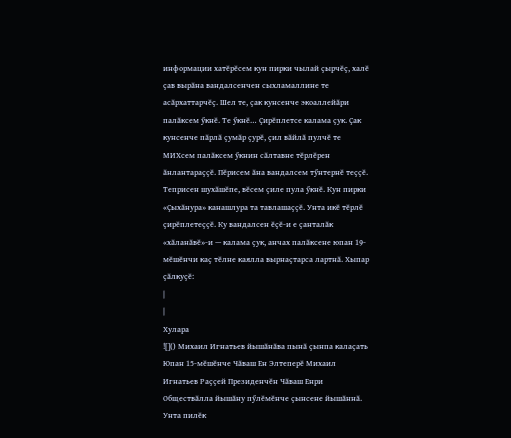информации хатӗрӗсем кун пирки чылай ҫырчӗҫ, халӗ ҫав вырӑна вандалсенчен сыхламаллине те асӑрхаттарчӗҫ. Шел те, ҫак кунсенче экоаллейӑри палӑксем ӳкнӗ. Те ӳкнӗ… Ҫирӗплетсе калама ҫук. Ҫак кунсенче пӑрлӑ ҫумӑр ҫурӗ, ҫил вӑйлӑ пулчӗ те МИХсем палӑксем ӳкнин сӑлтавне тӗрлӗрен ӑнлантараҫҫӗ. Пӗрисем ӑна вандалсем тӳнтернӗ теҫҫӗ. Теприсен шухӑшӗпе, вӗсем ҫиле пула ӳкнӗ. Кун пирки «Ҫыхӑнура» канашлура та тавлашаҫҫӗ. Унта икӗ тӗрлӗ ҫирӗплетеҫҫӗ. Ку вандалсен ӗҫӗ-и е ҫанталӑк «хӑланӑвӗ»-и — калама ҫук, анчах палӑксене юпан 19-мӗшӗнчи каҫ тӗлне каялла вырнаҫтарса лартнӑ. Хыпар ҫӑлкуҫӗ:
|
|
Хулара
![]() Михаил Игнатьев йышӑнӑва пынӑ ҫынпа калаҫать Юпан 15-мӗшӗнче Чӑваш Ен Элтеперӗ Михаил Игнатьев Раҫҫей Президенчӗн Чӑваш Енри Обществӑлла йышӑну пӳлӗмӗнче ҫынсене йышӑннӑ. Унта пилӗк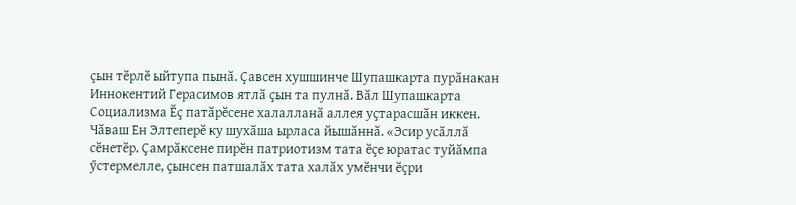ҫын тӗрлӗ ыйтупа пынӑ. Ҫавсен хушшинче Шупашкарта пурӑнакан Иннокентий Герасимов ятлӑ ҫын та пулнӑ. Вӑл Шупашкарта Социализма Ӗҫ патӑрӗсене халалланӑ аллея уҫтарасшӑн иккен. Чӑваш Ен Элтеперӗ ку шухӑша ырласа йышӑннӑ. «Эсир усӑллӑ сӗнетӗр. Ҫамрӑксене пирӗн патриотизм тата ӗҫе юратас туйӑмпа ӳстермелле, ҫынсен патшалӑх тата халӑх умӗнчи ӗҫри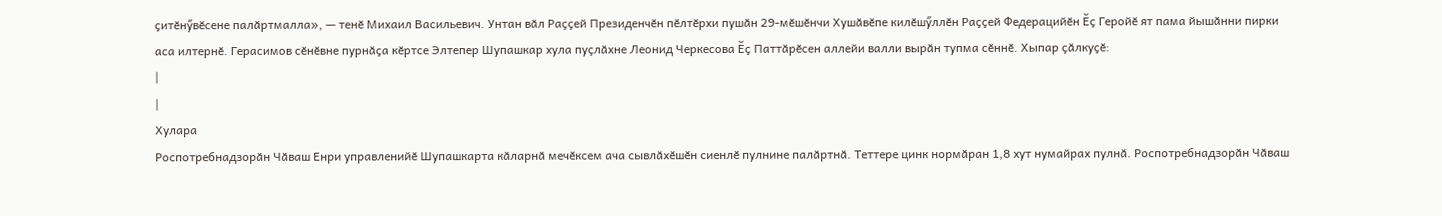ҫитӗнӳвӗсене палӑртмалла», — тенӗ Михаил Васильевич. Унтан вӑл Раҫҫей Президенчӗн пӗлтӗрхи пушӑн 29-мӗшӗнчи Хушӑвӗпе килӗшӳллӗн Раҫҫей Федерацийӗн Ӗҫ Геройӗ ят пама йышӑнни пирки аса илтернӗ. Герасимов сӗнӗвне пурнӑҫа кӗртсе Элтепер Шупашкар хула пуҫлӑхне Леонид Черкесова Ӗҫ Паттӑрӗсен аллейи валли вырӑн тупма сӗннӗ. Хыпар ҫӑлкуҫӗ:
|
|
Хулара
Роспотребнадзорӑн Чӑваш Енри управленийӗ Шупашкарта кӑларнӑ мечӗксем ача сывлӑхӗшӗн сиенлӗ пулнине палӑртнӑ. Теттере цинк нормӑран 1,8 хут нумайрах пулнӑ. Роспотребнадзорӑн Чӑваш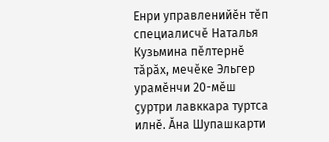Енри управленийӗн тӗп специалисчӗ Наталья Кузьмина пӗлтернӗ тӑрӑх, мечӗке Эльгер урамӗнчи 20-мӗш ҫуртри лавккара туртса илнӗ. Ӑна Шупашкарти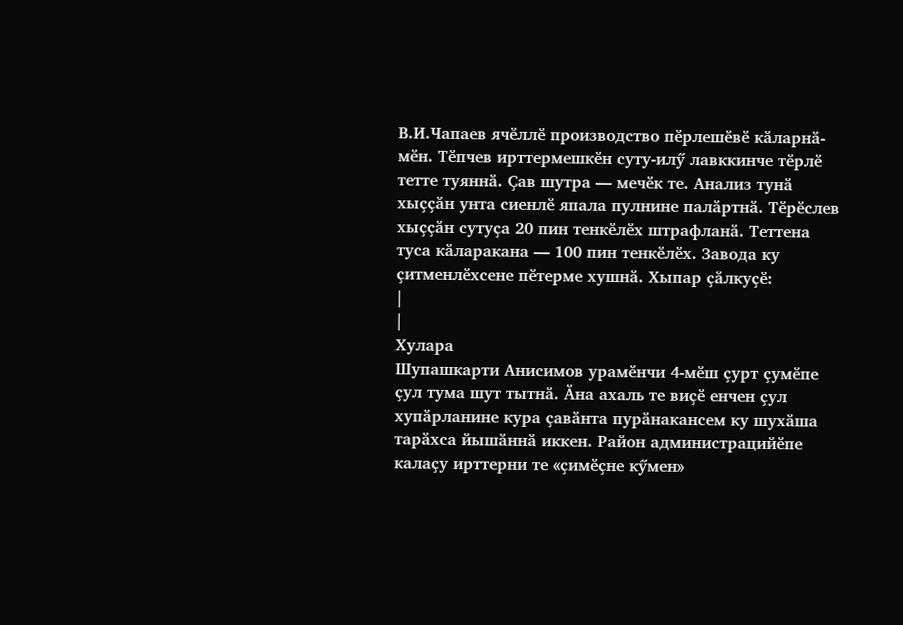В.И.Чапаев ячӗллӗ производство пӗрлешӗвӗ кӑларнӑ-мӗн. Тӗпчев ирттермешкӗн суту-илӳ лавккинче тӗрлӗ тетте туяннӑ. Ҫав шутра — мечӗк те. Анализ тунӑ хыҫҫӑн унта сиенлӗ япала пулнине палӑртнӑ. Тӗрӗслев хыҫҫӑн сутуҫа 20 пин тенкӗлӗх штрафланӑ. Теттена туса кӑларакана — 100 пин тенкӗлӗх. Завода ку ҫитменлӗхсене пӗтерме хушнӑ. Хыпар ҫӑлкуҫӗ:
|
|
Хулара
Шупашкарти Анисимов урамӗнчи 4-мӗш ҫурт ҫумӗпе ҫул тума шут тытнӑ. Ӑна ахаль те виҫӗ енчен ҫул хупӑрланине кура ҫавӑнта пурӑнакансем ку шухӑша тарӑхса йышӑннӑ иккен. Район администрацийӗпе калаҫу ирттерни те «ҫимӗҫне кӳмен»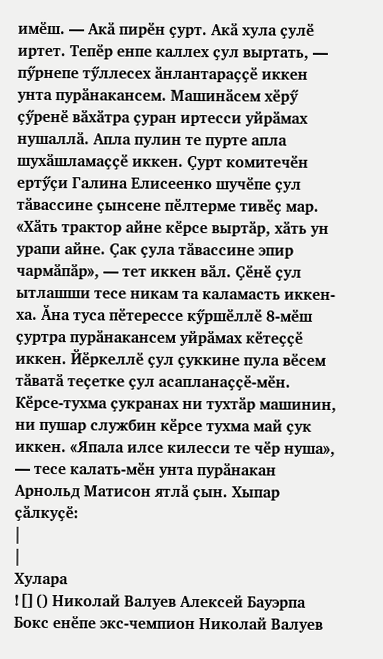имӗш. — Акӑ пирӗн ҫурт. Акӑ хула ҫулӗ иртет. Тепӗр енпе каллех ҫул выртать, — пӳрнепе тӳллесех ӑнлантараҫҫӗ иккен унта пурӑнакансем. Машинӑсем хӗрӳ ҫӳренӗ вӑхӑтра ҫуран иртесси уйрӑмах нушаллӑ. Апла пулин те пурте апла шухӑшламаҫҫӗ иккен. Ҫурт комитечӗн ертӳҫи Галина Елисеенко шучӗпе ҫул тӑвассине ҫынсене пӗлтерме тивӗҫ мар. «Хӑть трактор айне кӗрсе выртӑр, хӑть ун урапи айне. Ҫак ҫула тӑвассине эпир чармӑпӑр», — тет иккен вӑл. Ҫӗнӗ ҫул ытлашши тесе никам та каламасть иккен-ха. Ӑна туса пӗтерессе кӳршӗллӗ 8-мӗш ҫуртра пурӑнакансем уйрӑмах кӗтеҫҫӗ иккен. Йӗркеллӗ ҫул ҫуккине пула вӗсем тӑватӑ теҫетке ҫул асапланаҫҫӗ-мӗн. Кӗрсе-тухма ҫукранах ни тухтӑр машинин, ни пушар службин кӗрсе тухма май ҫук иккен. «Япала илсе килесси те чӗр нуша», — тесе калать-мӗн унта пурӑнакан Арнольд Матисон ятлӑ ҫын. Хыпар ҫӑлкуҫӗ:
|
|
Хулара
![]() Николай Валуев Алексей Бауэрпа Бокс енӗпе экс-чемпион Николай Валуев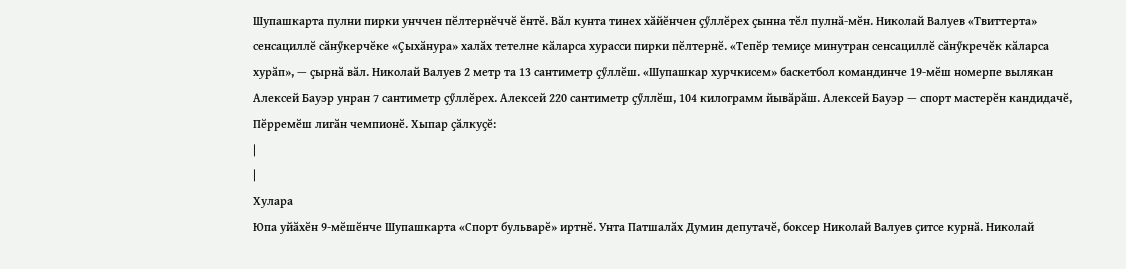Шупашкарта пулни пирки унччен пӗлтернӗччӗ ӗнтӗ. Вӑл кунта тинех хӑйӗнчен ҫӳллӗрех ҫынна тӗл пулнӑ-мӗн. Николай Валуев «Твиттерта» сенсациллӗ сӑнӳкерчӗке «Ҫыхӑнура» халӑх тетелне кӑларса хурасси пирки пӗлтернӗ. «Тепӗр темиҫе минутран сенсациллӗ сӑнӳкречӗк кӑларса хурӑп», — ҫырнӑ вӑл. Николай Валуев 2 метр та 13 сантиметр ҫӳллӗш. «Шупашкар хурчкисем» баскетбол командинче 19-мӗш номерпе вылякан Алексей Бауэр унран 7 сантиметр ҫӳллӗрех. Алексей 220 сантиметр ҫӳллӗш, 104 килограмм йывӑрӑш. Алексей Бауэр — спорт мастерӗн кандидачӗ, Пӗрремӗш лигӑн чемпионӗ. Хыпар ҫӑлкуҫӗ:
|
|
Хулара
Юпа уйӑхӗн 9-мӗшӗнче Шупашкарта «Спорт бульварӗ» иртнӗ. Унта Патшалӑх Думин депутачӗ, боксер Николай Валуев ҫитсе курнӑ. Николай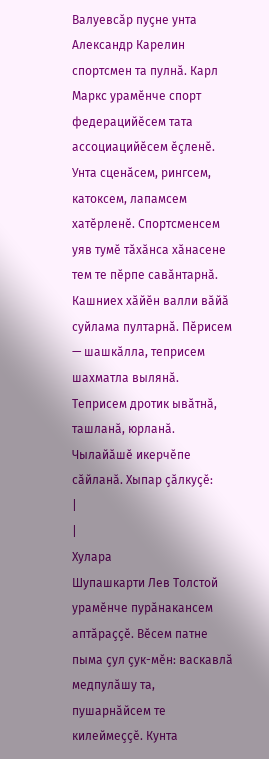Валуевсӑр пуҫне унта Александр Карелин спортсмен та пулнӑ. Карл Маркс урамӗнче спорт федерацийӗсем тата ассоциацийӗсем ӗҫленӗ. Унта сценӑсем, рингсем, катоксем, лапамсем хатӗрленӗ. Спортсменсем уяв тумӗ тӑхӑнса хӑнасене тем те пӗрпе савӑнтарнӑ. Кашниех хӑйӗн валли вӑйӑ суйлама пултарнӑ. Пӗрисем — шашкӑлла, теприсем шахматла вылянӑ. Теприсем дротик ывӑтнӑ, ташланӑ, юрланӑ. Чылайӑшӗ икерчӗпе сӑйланӑ. Хыпар ҫӑлкуҫӗ:
|
|
Хулара
Шупашкарти Лев Толстой урамӗнче пурӑнакансем аптӑраҫҫӗ. Вӗсем патне пыма ҫул ҫук-мӗн: васкавлӑ медпулӑшу та, пушарнӑйсем те килеймеҫҫӗ. Кунта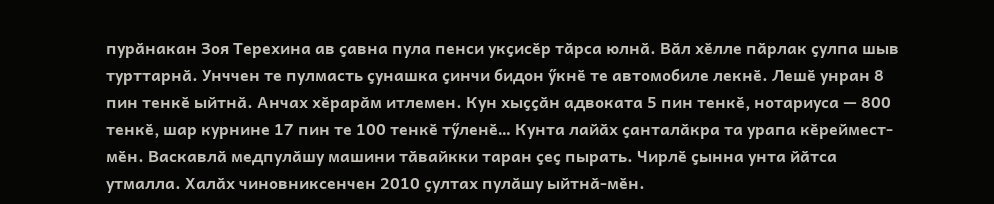пурӑнакан Зоя Терехина ав ҫавна пула пенси укҫисӗр тӑрса юлнӑ. Вӑл хӗлле пӑрлак ҫулпа шыв турттарнӑ. Унччен те пулмасть ҫунашка ҫинчи бидон ӳкнӗ те автомобиле лекнӗ. Лешӗ унран 8 пин тенкӗ ыйтнӑ. Анчах хӗрарӑм итлемен. Кун хыҫҫӑн адвоката 5 пин тенкӗ, нотариуса — 800 тенкӗ, шар курнине 17 пин те 100 тенкӗ тӳленӗ… Кунта лайӑх ҫанталӑкра та урапа кӗреймест-мӗн. Васкавлӑ медпулӑшу машини тӑвайкки таран ҫеҫ пырать. Чирлӗ ҫынна унта йӑтса утмалла. Халӑх чиновниксенчен 2010 ҫултах пулӑшу ыйтнӑ-мӗн.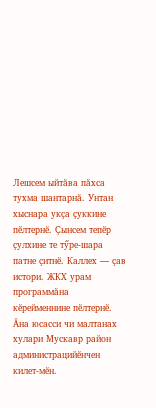Лешсем ыйтӑва пӑхса тухма шантарнӑ. Унтан хыснара укҫа ҫуккине пӗлтернӗ. Ҫынсем тепӗр ҫулхине те тӳре-шара патне ҫитнӗ. Каллех — ҫав истори. ЖКХ урам программӑна кӗрейменнине пӗлтернӗ. Ӑна юсасси чи малтанах хулари Мускавр район администрацийӗнчен килет-мӗн.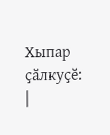Хыпар ҫӑлкуҫӗ:
|